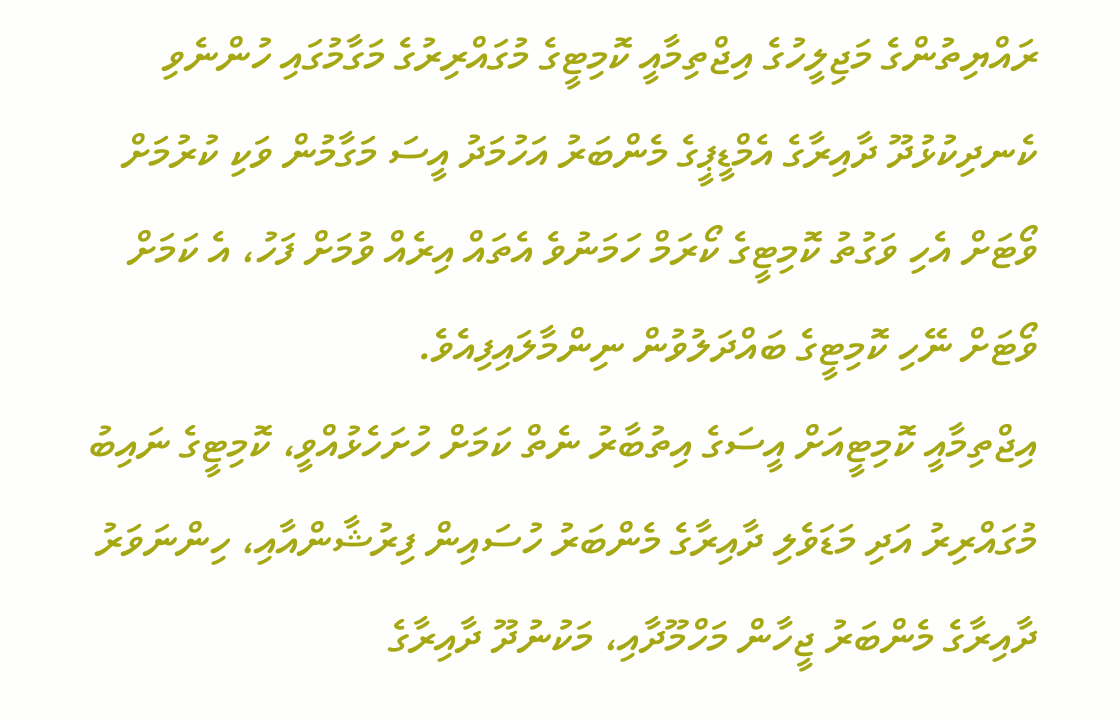ރައްޔިތުންގެ މަޖިލީހުގެ އިޖްތިމާއީ ކޮމިޓީގެ މުގައްރިރުގެ މަގާމުގައި ހުންނެވި ކެނދިކުޅުދޫ ދާއިރާގެ އެމްޑީޕީގެ މެންބަރު އަހުމަދު އީސަ މަގާމުން ވަކި ކުރުމަށް ވޯޓަށް އެހި ވަގުތު ކޮމިޓީގެ ކޯރަމް ހަމަނުވެ އެތައް އިރެއް ވުމަށް ފަހު، އެ ކަމަށް ވޯޓަށް ނޭހި ކޮމިޓީގެ ބައްދަލުވުން ނިންމާލައިފިއެވެ.
އިޖްތިމާއީ ކޮމިޓީއަށް އީސަގެ އިތުބާރު ނެތް ކަމަށް ހުށަހެޅުއްވީ، ކޮމިޓީގެ ނައިބު މުގައްރިރު އަދި މަޑަވެލި ދާއިރާގެ މެންބަރު ހުސައިން ފިރުޝާންއާއި، ހިންނަވަރު ދާއިރާގެ މެންބަރު ޖީހާން މަހްމޫދާއި، މަކުނުދޫ ދާއިރާގެ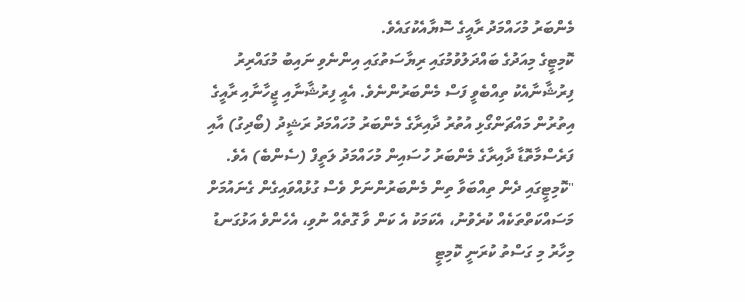މެންބަރު މުހައްމަދު ރާއީގެ ސޮޔާއެކުގައެވެ.
ކޮމިޓީގެ މިއަދުގެ ބައްދަލުވުމުގައި ރިޔާސަތުގައި އިންނެވި ނައިބު މުގައްރިރު ފިރުޝާނާއެކު ތިއްބެވީ ފަސް މެންބަރުންނެވެ. އެއީ ފިރުޝާނާއި ޖީހާނާއި ރާއީގެ އިތުރުން މައްޗަންގޯޅި އުތުރު ދާއިރާގެ މެންބަރު މުހައްމަދު ރަޝީދު (ބޯދިގު) އާއި ފަރެސްމާތޮޑާ ދާއިރާގެ މެންބަރު ހުސައިން މުހައްމަދު ލަތީފް (ސެންބެ) އެވެ.
"ކޮމިޓީގައި ދެން ތިއްބަވާ ތިން މެންބަރުންނަށް ވެސް ގުޅުއްވައިގެން ގެނައުމަށް މަސައްކަތްތަކެއް ކުރެވުނު، އެކަމަކު އެ ކަން ވާ ގޮތެއް ނުވި، އެހެންވެ އަޅުގަނޑު މިހާރު މި ގަސްތު ކުރަނީ ކޮމިޓީ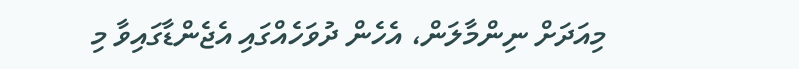މިއަދަށް ނިންމާލަން، އެހެން ދުވަހެއްގައި އެޖެންޑާގައިވާ މި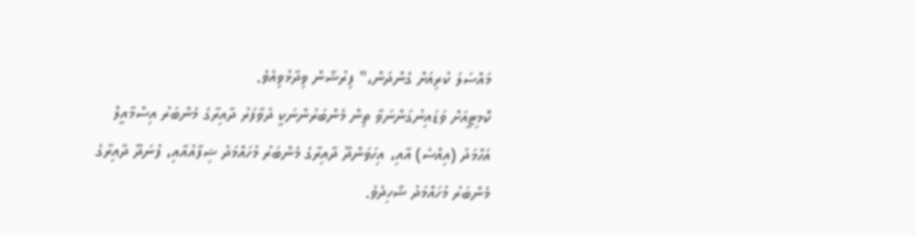މައްސަލަ ކުރިއަށް ގެންދަން،" ފިރުޝާން ވިދާޅުވިއެވެ.
ކޮމިޓީއަށް ވަޑައިނުގަންނަވާ ތިން މެންބަރުންނަކީ ދުވާފަރު ދާއިރާގެ މެންބަރު އިސްމާއީލް އަހްމަދު (އިއްސެ) އާއި، އިހަވަންދޫ ދާއިރާގެ މެންބަރު މުހައްމަދު ޝިފާއުއާއި، ފުނަދޫ ދާއިރާގެ މެންބަރު މުހައްމަދު ޝާހިދެވެ.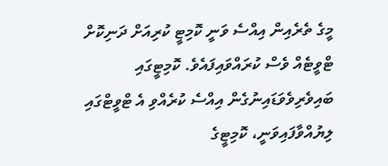މީގެ ތެރެއިން އިއްސެ ވަނީ ކޮމިޓީ ކުރިއަށް ދަނިކޮށް ޓްވީޓެއް ވެސް ކުރައްވައިފައެވެ. ކޮމިޓީގައި ބައިވެރިވެވަޑައިނުގެން އިއްސެ ކުރެއްވި އެ ޓްވީޓްގައި ލިޔުއްވާފައިވަނީ، ކޮމިޓީގެ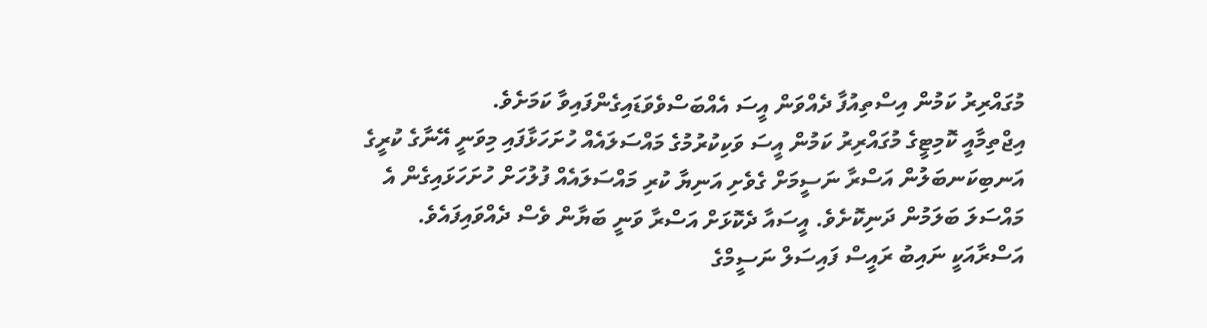މުގައްރިރު ކަމުން އިސްތިއުފާ ދެއްވަން އީސަ އެއްބަސްވެވަޑައިގެންފައިވާ ކަމަށެވެ.
އިޖްތިމާއީ ކޮމިޓީގެ މުގައްރިރު ކަމުން އީސަ ވަކިކުރުމުގެ މައްސަލައެއް ހުށަހަޅާފައި މިވަނީ އޭނާގެ ކުރީގެ އަނބިކަނބަލުން އަސްރާ ނަސީމަށް ގެވެށި އަނިޔާ ކުރި މައްސަލައެއް ފުލުހަށް ހުށަހަޅައިގެން އެ މައްސަލަ ބަލަމުން ދަނިކޮށެވެ. އީސައާ ދެކޮޅަށް އަސްރާ ވަނީ ބަޔާން ވެސް ދެއްވައިފައެވެ.
އަސްރާއަކީ ނައިބު ރައީސް ފައިސަލް ނަސީމްގެ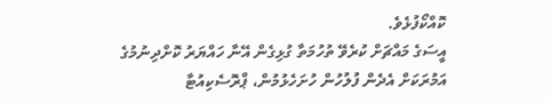ކޮއްކޯފުޅެވެ.
އީސަގެ މައްޗަށް ކުރެވޭ ތުހުމަތާ ގުޅިގެން އޭނާ ހައްޔަރު ކޮށްދިނުމުގެ އަމުރަކަށް އެދެން ފުލުހުން ހުށަހެޅުމުން، ޕްރޮސެކިއުޓާ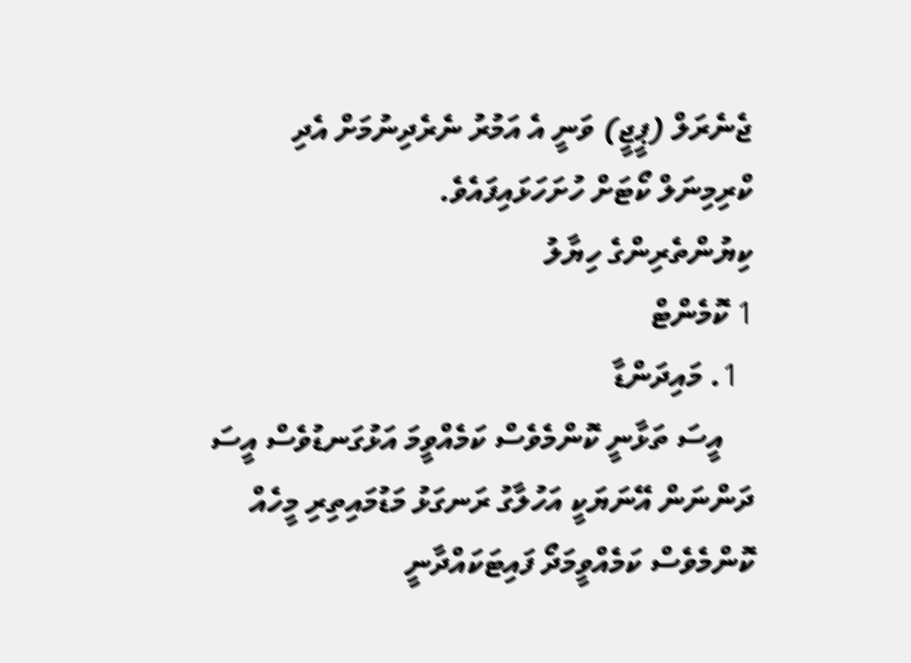ޖެނެރަލް (ޕީޖީ) ވަނީ އެ އަމުރު ނެރެދިނުމަށް އެދި ކްރިމިނަލް ކޯޓަށް ހުށަހަޅައިފައެވެ.
ކިޔުންތެރިންގެ ހިޔާލު
1 ކޮމެންޓް
  1. މައިދަންޑާ
    އީސަ ތަޅާނީ ކޮންމެވެސް ކަމެއްވީމަ އަޅުގަނޑުވެސް އީސަ ދަންނަން އޭނަޔަކީ އަހުލާގު ރަނގަޅު މަޑުމައިތިރި މީހެއް ކޮންމެވެސް ކަމެއްވީމަދޯ ފައިޓަކައްދާނީ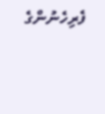ފެރިހެނުންގެ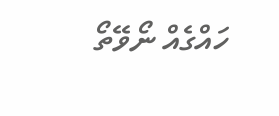ހައްގެއް ނޯވޭތޯ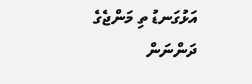އަޅުގަނޑު ތި މަންޖެގެ ދަންނަން